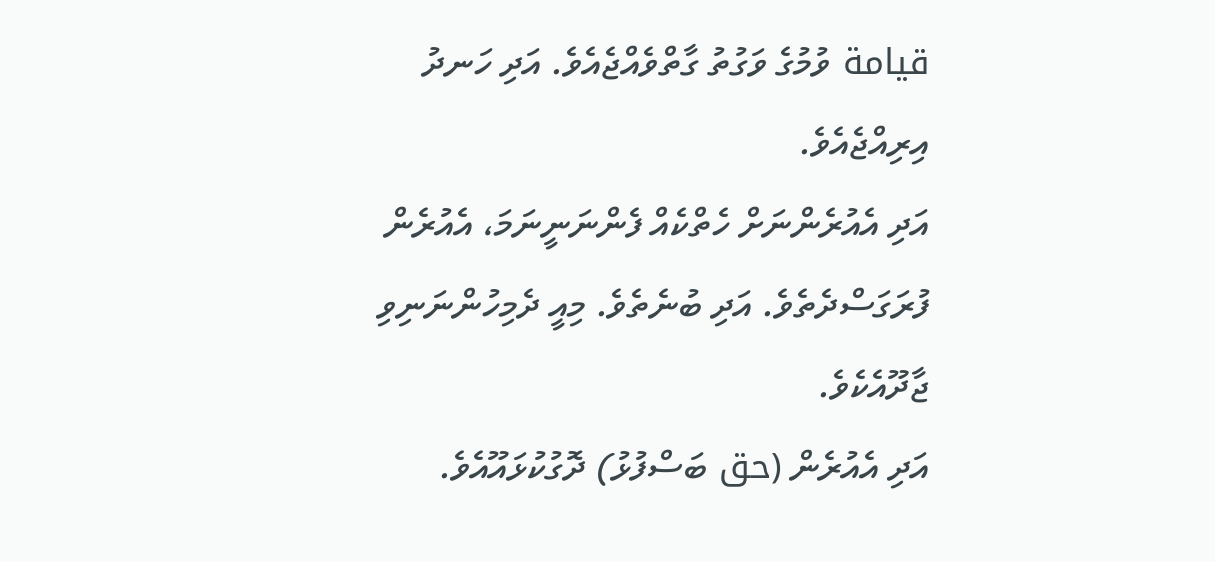قيامة ވުމުގެ ވަގުތު ގާތްވެއްޖެއެވެ. އަދި ހަނދު އިރިއްޖެއެވެ.
އަދި އެއުރެންނަށް ހެތްކެއް ފެންނަނީނަމަ، އެއުރެން ފުރަގަސްދެތެވެ. އަދި ބުނެތެވެ. މިއީ ދެމިހުންނަނިވި ޖާދޫއެކެވެ.
އަދި އެއުރެން (حق ބަސްފުޅު) ދޮގުކުޅައޫއެވެ.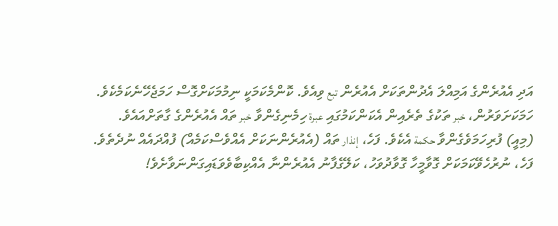އަދި އެއުރެންގެ އަމިއްލަ އެދުންތަކަށް އެއުރެން تبع ވިއެވެ. ކޮންމެކަމަކީ ނިމުމަކަށްގޮސް ހަމަޖެހޭނެކަމެކެވެ.
ހަމަކަށަވަރުން، خبر ތަކުގެ ތެރެއިން އެކަންކަމުގައި عبرة ހިމެނިގެންވާ خبر ތައް އެއުރެންގެ ގާތަށްއައެވެ.
(މިއީ) ފުރިހަމަވެގެންވާ حكمة އެކެވެ. ފަހެ، إنذار ތައް (އެއުރެންނަކަށް އެއްވެސްކަމެއް) ފުއްދައެއް ނުދެތެވެ.
ފަހެ، ނުރުހެވޭކަމަކަށް ގޮވާމީހާ ގޮވާދުވަހު، ކަލޭގެފާނު އެއުރެންނާ އެއްކިބާވެވަޑައިގަންނަވާށެވެ!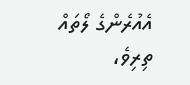އެއުރެންގެ ލޯތައް ތިރިވެ،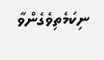ނިކަމެތިވެގެންވާ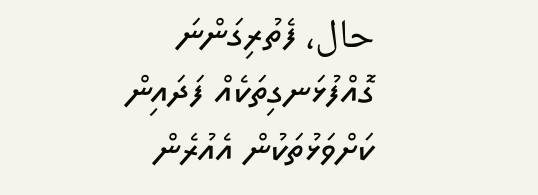حال، ފެތުރިގަންނަ ގޮއްފުޅަނގިތަކެއް ފަދައިން ކަށްވަޅުތަކުން އެއުރެން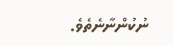ނުކުންނާނެތެވެ.